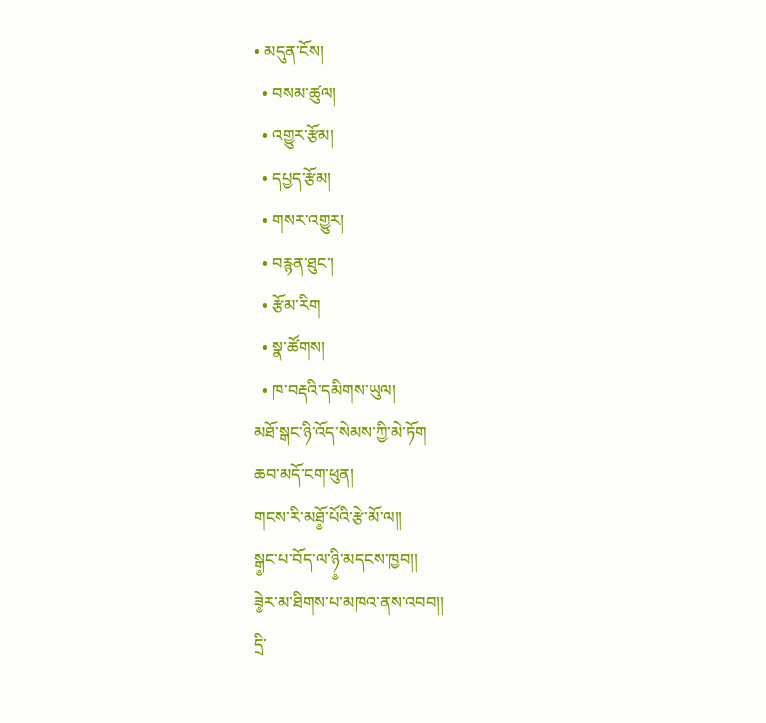• མདུན་ངོས།
  • བསམ་ཚུལ།
  • འགྱུར་རྩོམ།
  • དཔྱད་རྩོམ།
  • གསར་འགྱུར།
  • བརྙན་ཐུང་།
  • རྩོམ་རིག
  • སྣ་ཚོགས།
  • ཁ་བརྡའི་དམིགས་ཡུལ།
མཐོ་སྒང་ཉི་འོད་སེམས་ཀྱི་མེ་ཏོག
ཆབ་མདོ་ངག་ཕུན།
གངས་རི་མཐོ༵་པོའི་རྩེ་མོ་ལ།།
སྒ༵ང་པ་བོད་ལ་ཉི༵་མདངས་ཁྱབ།།
ཟེ༵ར་མ་ཐིགས་པ་མཁའ་ནས་འབབ།།
དྲི་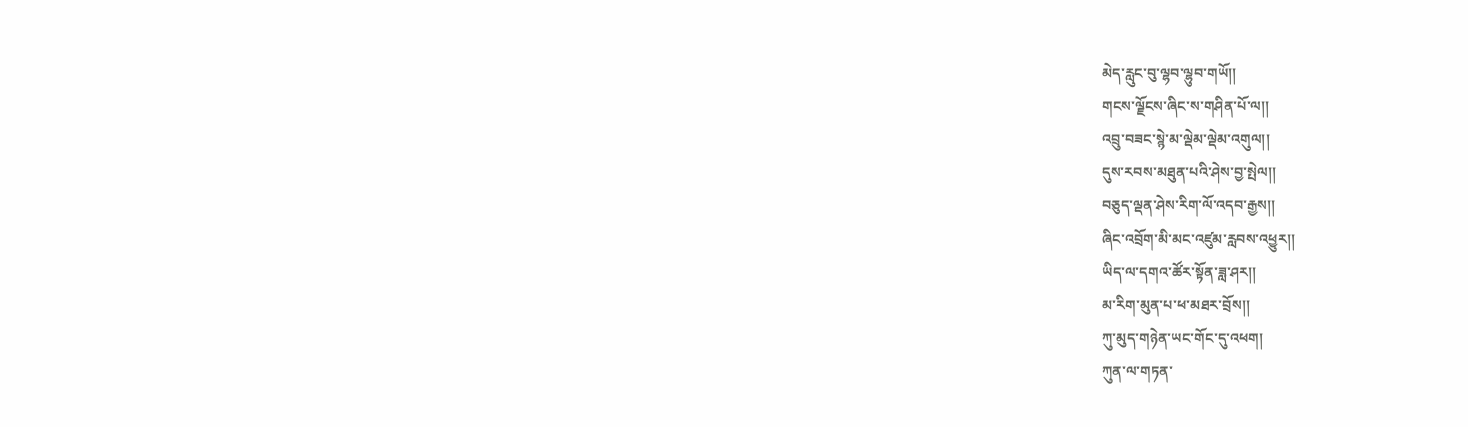མེད་རླུང་བུ་ལྷབ་ལྷུབ་གཡོ།།
གངས་ལྗོངས་ཞིང་ས་གཤིན་པོ་ལ།།
འབྲུ་བཟང་སྙེ་མ་ལྡེམ་ལྡེམ་འགུལ།།
དུས་རབས་མཐུན་པའི་ཤེས་བྱ་སྤེལ།།
བཅུད་ལྡན་ཤེས་རིག་ལོ་འདབ་རྒྱས།།
ཞིང་འབྲོག་མི་མང་འཛུམ་རླབས་འཕྱུར།།
ཡིད་ལ་དགའ་ཚོར་སྟོན་ཟླ་ཤར།།
མ་རིག་མུན་པ་ཕ་མཐར་བྲོས།།
ཀུ་མུད་གཉེན་ཡང་གོང་དུ་འཕག།
ཀུན་ལ་གཏན་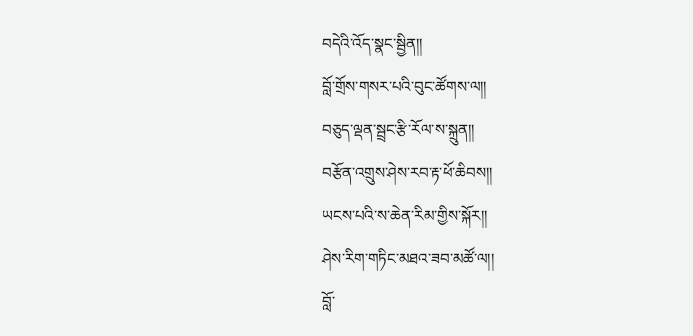བདེའི་འོད་སྣང་སྦྱིན།།
བློ་གྲོས་གསར་པའི་བུང་ཚོགས་ལ།།
བཅུད་ལྡན་སྦྲང་རྩི་རོལ་ས་སྐྲུན།།
བརྩོན་འགྲུས་ཤེས་རབ་རྟ་ཕོ་ཆིབས།།
ཡངས་པའི་ས་ཆེན་རིམ་གྱིས་སྐོར།།
ཤེས་རིག་གཏིང་མཐའ་ཟབ་མཚོ་ལ།།
བློ་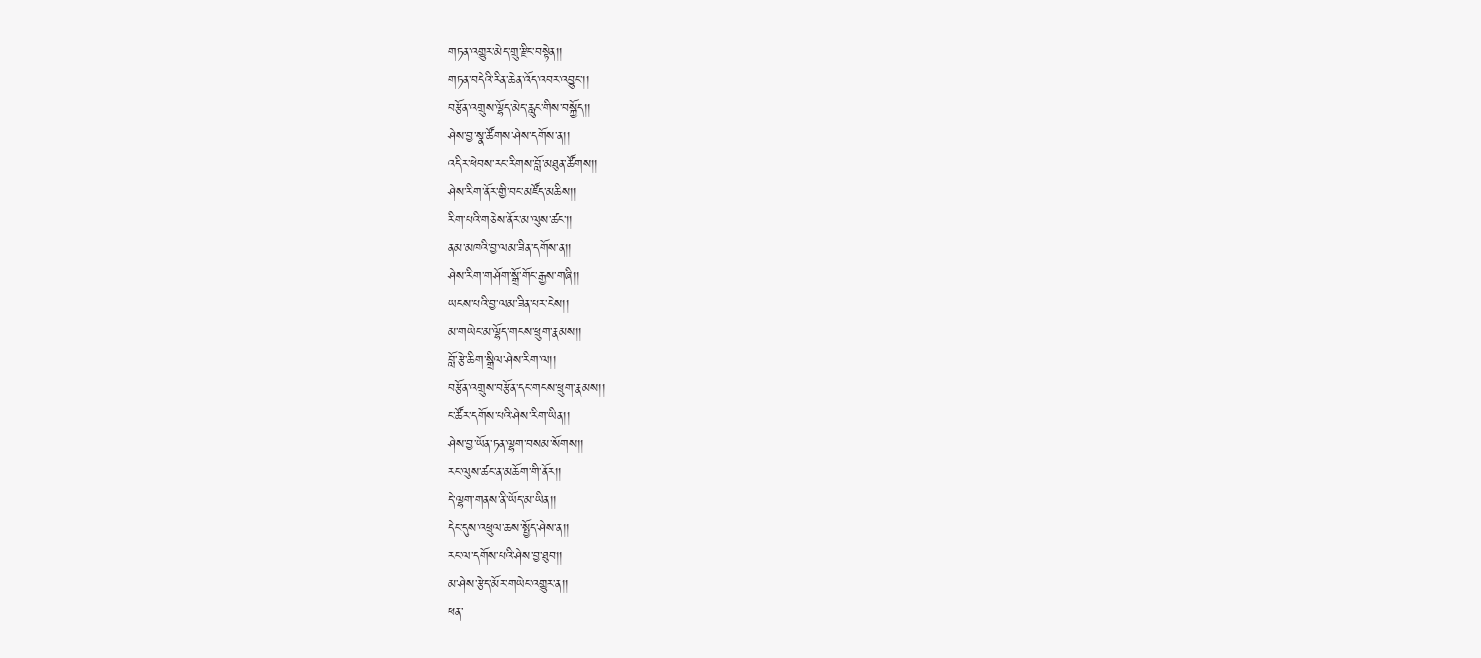གཏན་འགྱུར་མེད་གྲུ་རྫིང་བསྟེན།།
གཏན་བདེའི་རིན་ཆེན་འོད་འབར་འབྱུང་།།
བརྩོན་འགྲུས་ལྷོད་མེད་རླུང་གིས་བསྐྱོད།།
ཤེས་བྱ་སྣ་ཚོགས་ཤེས་དགོས་ན།།
འདིར་ཕེབས་རང་རིགས་བློ་མཐུན་ཚོགས།།
ཤེས་རིག་ནོར་གྱི་བང་མཛོད་མཆིས།།
རིག་པའི་གཅེས་ནོར་མ་ལུས་ཚང་།།
ནམ་མཁའི་བྱ་ལམ་ཟིན་དགོས་ན།།
ཤེས་རིག་གཤོག་སྒྲོ་གོང་རྒྱས་གཞི།།
ཡངས་པའི་བྱ་ལམ་ཟིན་པར་ངེས།།
མ་གཡེང་མ་ལྷོད་གངས་ཕྲུག་རྣམས།།
བློ་རྩེ་ཆིག་སྒྲིལ་ཤེས་རིག་ལ།།
བརྩོན་འགྲུས་བརྩོན་དང་གངས་ཕྲུག་རྣམས།།
ང་ཚོར་དགོས་པའི་ཤེས་རིག་ཡིན།།
ཤེས་བྱ་ཡོན་ཏན་ལྷག་བསམ་སོགས།།
རང་ལུས་ཚང་ན་མཆོག་གི་ནོར།།
དེ་ལྷག་གནས་ནི་ཡོད་མ་ཡིན།།
དེང་དུས་འཕྲུལ་ཆས་སྤྱོད་ཤེས་ན།།
རང་ལ་དགོས་པའི་ཤེས་བྱ་ཐུབ།།
མ་ཤེས་རྩེད་མོར་གཡེང་འགྱུར་ན།།
ཕན་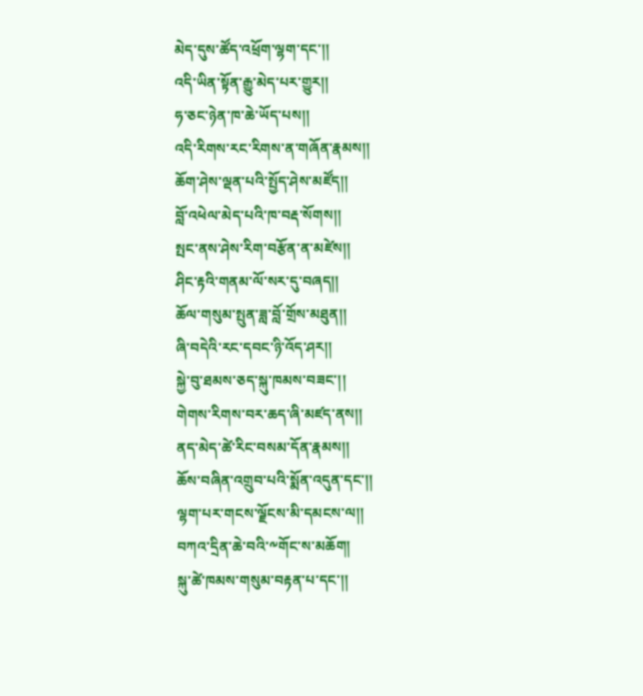མེད་དུས་ཚོད་འཕྲོག་ལྷག་དང་།།
འདི་ཡིན་སྟོན་རྒྱུ་མེད་པར་གྱུར།།
ཧ་ཅང་ཉེན་ཁ་ཆེ་ཡོད་པས།།
འདི་རིགས་རང་རིགས་ན་གཞོན་རྣམས།།
ཆོག་ཤེས་ལྡན་པའི་སྤྱོད་ཤེས་མཛོད།།
བློ་འཕེལ་མེད་པའི་ཁ་བརྡ་སོགས།།
སྤང་ནས་ཤེས་རིག་བརྩོན་ན་མཛེས།།
ཤིང་རྟའི་གནམ་ལོ་སར་དུ་བཞད།།
ཆོལ་གསུམ་སྤུན་ཟླ་བློ་གྲོས་མཐུན།།
ཞི་བདེའི་རང་དབང་ཉི་འོད་ཤར།།
སྐྱེ་བུ་ཐམས་ཅད་སྐུ་ཁམས་བཟང་།།
གེགས་རིགས་བར་ཆད་ཞི་མཛད་ནས།།
ནད་མེད་ཚེ་རིང་བསམ་དོན་རྣམས།།
ཆོས་བཞིན་འགྲུབ་པའི་སྨོན་འདུན་དང་།།
ལྷག་པར་གངས་ལྗོངས་མི་དམངས་ལ།།
བཀའ་དྲིན་ཆེ་བའི་༸གོང་ས་མཆོག།
སྐུ་ཚེ་ཁམས་གསུམ་བརྟན་པ་དང་།།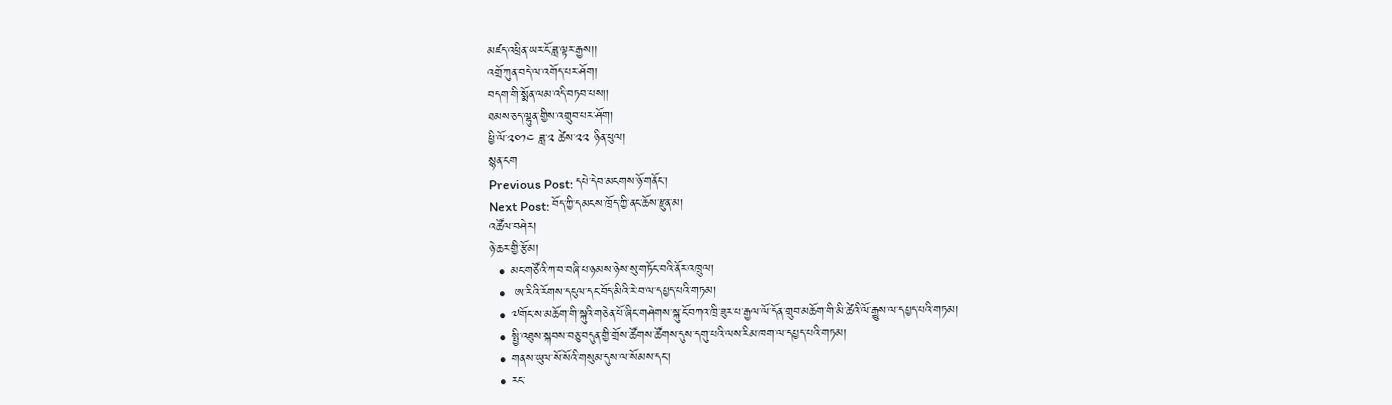མཛད་འཕྲིན་ཡར་ངོ་ཟླ་ལྟར་རྒྱས།།
འགྲོ་ཀུན་བདེ་ལ་འགོད་པར་ཤོག།
བདག་གི་སྨོན་ལམ་འདི་བཏབ་པས།།
ཐམས་ཅད་ལྷུན་གྱིས་འགྲུབ་པར་ཤོག།
ཕྱི་ལོ་༢༠༡༤ ཟླ་༢ ཚེས་༢༢ ཉིན་ཕུལ།
སྙན་ངག
Previous Post: དཔེ་དེབ་མངགས་ཉོ་གནོང་།
Next Post: བོད་ཀྱི་དམངས་ཁྲོད་ཀྱི་ནང་ཆོས་རྫུན་མ།
འཚོལ་བཤེར།
ཉེ་ཆར་གྱི་རྩོམ།
  • མང་གཙོའི་ཀ་བ་བཞི་པ་ཉམས་ཉེས་སུ་གཏོང་བའི་ནོར་འཁྲུལ།
  •  ཨ་རིའི་རོགས་དངུལ་དང་བོད་མིའི་རེ་བ་ལ་དཔྱད་པའི་གཏམ།
  • ༧གོང་ས་མཆོག་གི་སྐུའི་གཅེན་པོ་ཞིང་གཤེགས་སྐུ་ངོ་བཀའ་ཁྲི་ཟུར་པ་རྒྱལ་ལོ་དོན་གྲུབ་མཆོག་གི་མི་ཚེའི་ལོ་རྒྱུས་ལ་དཔྱད་པའི་གཏམ།
  • སྤྱི་འཐུས་སྐབས་བཅུ་བདུན་གྱི་གྲོས་ཚོགས་ཚོགས་དུས་དགུ་པའི་ལས་རིམ་ཁག་ལ་དཔྱད་པའི་གཏམ།
  • གནས་ཡུལ་སོ་སོའི་གསུམ་དུས་ལ་སོམས་དང་།
  • རང་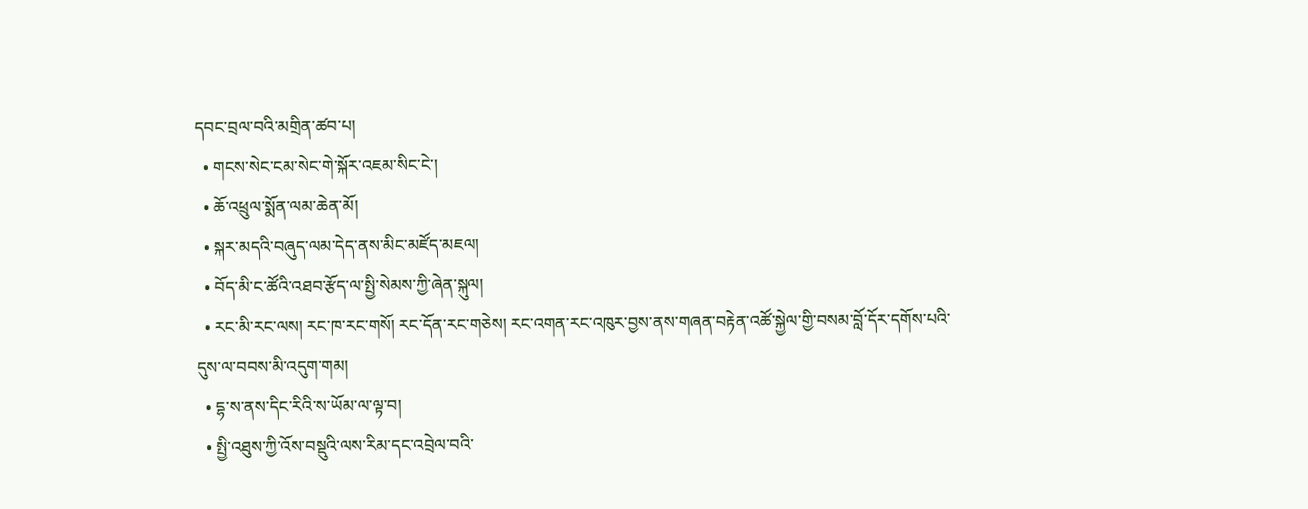དབང་བྲལ་བའི་མགྲིན་ཚབ་པ།
  • གངས་སེང་ངམ་སེང་གེ་སྐོར་འཇམ་སིང་ངེ་།
  • ཆོ་འཕྲུལ་སྨོན་ལམ་ཆེན་མོ།
  • སྐར་མདའི་བཞུད་ལམ་དེད་ནས་མིང་མཛོད་མཇལ།
  • བོད་མི་ང་ཚོའི་འཐབ་རྩོད་ལ་སྤྱི་སེམས་ཀྱི་ཞེན་སྐུལ།
  • རང་མི་རང་ལས། རང་ཁ་རང་གསོ། རང་དོན་རང་གཅེས། རང་འགན་རང་འཁུར་བྱས་ནས་གཞན་བརྟེན་འཚོ་སྐྱེལ་གྱི་བསམ་བློ་དོར་དགོས་པའི་དུས་ལ་བབས་མི་འདུག་གམ།
  • དྷ་ས་ནས་དིང་རིའི་ས་ཡོམ་ལ་ལྟ་བ།
  • སྤྱི་འཐུས་ཀྱི་འོས་བསྡུའི་ལས་རིམ་དང་འབྲེལ་བའི་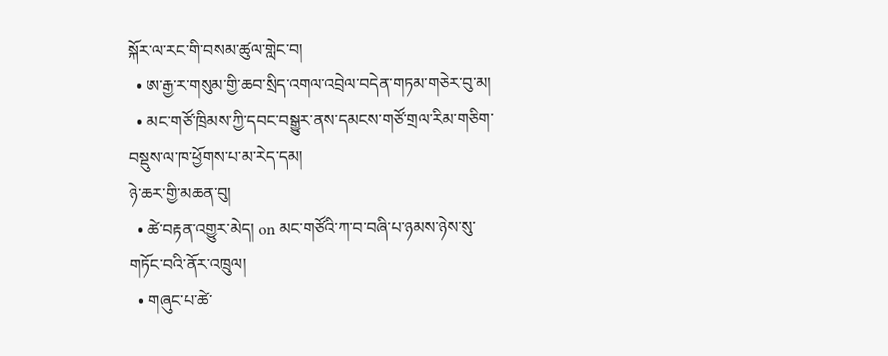སྐོར་ལ་རང་གི་བསམ་ཚུལ་གླེང་བ།
  • ཨ་རྒྱ་ར་གསུམ་གྱི་ཆབ་སྲིད་འགལ་འབྲེལ་བདེན་གཏམ་གཅེར་བུ་མ།
  • མང་གཙོ་ཁྲིམས་ཀྱི་དབང་བསྒྱུར་ནས་དམངས་གཙོ་གྲལ་རིམ་གཅིག་བསྡུས་ལ་ཁ་ཕྱོགས་པ་མ་རེད་དམ།
ཉེ་ཆར་གྱི་མཆན་བུ།
  • ཚེ་བརྟན་འགྱུར་མེད། on མང་གཙོའི་ཀ་བ་བཞི་པ་ཉམས་ཉེས་སུ་གཏོང་བའི་ནོར་འཁྲུལ།
  • གཞུང་པ་ཚེ་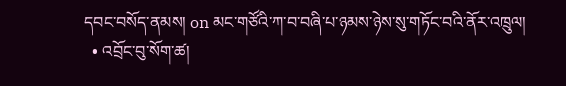དབང་བསོད་ནམས། on མང་གཙོའི་ཀ་བ་བཞི་པ་ཉམས་ཉེས་སུ་གཏོང་བའི་ནོར་འཁྲུལ།
  • འབྲོང་བུ་སོག་ཚ།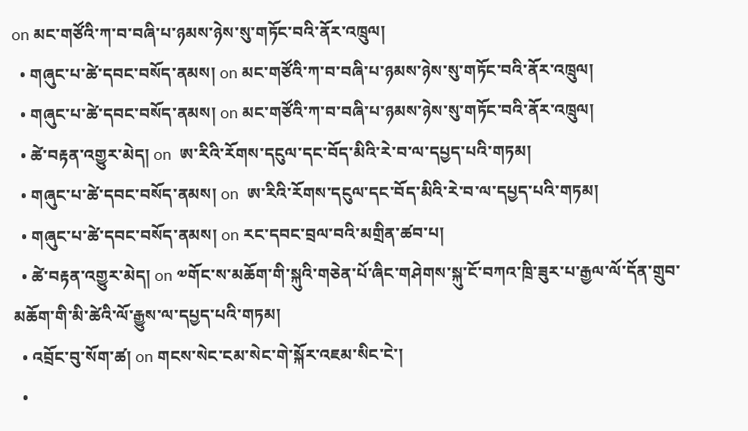on མང་གཙོའི་ཀ་བ་བཞི་པ་ཉམས་ཉེས་སུ་གཏོང་བའི་ནོར་འཁྲུལ།
  • གཞུང་པ་ཚེ་དབང་བསོད་ནམས། on མང་གཙོའི་ཀ་བ་བཞི་པ་ཉམས་ཉེས་སུ་གཏོང་བའི་ནོར་འཁྲུལ།
  • གཞུང་པ་ཚེ་དབང་བསོད་ནམས། on མང་གཙོའི་ཀ་བ་བཞི་པ་ཉམས་ཉེས་སུ་གཏོང་བའི་ནོར་འཁྲུལ།
  • ཚེ་བརྟན་འགྱུར་མེད། on  ཨ་རིའི་རོགས་དངུལ་དང་བོད་མིའི་རེ་བ་ལ་དཔྱད་པའི་གཏམ།
  • གཞུང་པ་ཚེ་དབང་བསོད་ནམས། on  ཨ་རིའི་རོགས་དངུལ་དང་བོད་མིའི་རེ་བ་ལ་དཔྱད་པའི་གཏམ།
  • གཞུང་པ་ཚེ་དབང་བསོད་ནམས། on རང་དབང་བྲལ་བའི་མགྲིན་ཚབ་པ།
  • ཚེ་བརྟན་འགྱུར་མེད། on ༧གོང་ས་མཆོག་གི་སྐུའི་གཅེན་པོ་ཞིང་གཤེགས་སྐུ་ངོ་བཀའ་ཁྲི་ཟུར་པ་རྒྱལ་ལོ་དོན་གྲུབ་མཆོག་གི་མི་ཚེའི་ལོ་རྒྱུས་ལ་དཔྱད་པའི་གཏམ།
  • འབྲོང་བུ་སོག་ཚ། on གངས་སེང་ངམ་སེང་གེ་སྐོར་འཇམ་སིང་ངེ་།
  •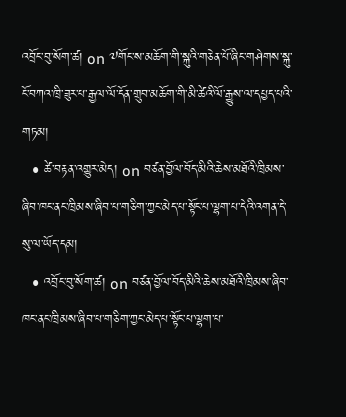འབྲོང་བུ་སོག་ཚ། on ༧གོང་ས་མཆོག་གི་སྐུའི་གཅེན་པོ་ཞིང་གཤེགས་སྐུ་ངོ་བཀའ་ཁྲི་ཟུར་པ་རྒྱལ་ལོ་དོན་གྲུབ་མཆོག་གི་མི་ཚེའི་ལོ་རྒྱུས་ལ་དཔྱད་པའི་གཏམ།
  • ཚེ་བརྟན་འགྱུར་མེད། on བཙན་བྱོལ་བོད་མིའི་ཆེས་མཐོའི་ཁྲིམས་ཞིབ་ཁང་ནང་ཁྲིམས་ཞིབ་པ་གཅིག་ཀྱང་མེད་པ་སྟོང་པ་ལྷག་པ་དེའི་འགན་དེ་སུ་ལ་ཡོད་དམ།
  • འབྲོང་བུ་སོག་ཚ། on བཙན་བྱོལ་བོད་མིའི་ཆེས་མཐོའི་ཁྲིམས་ཞིབ་ཁང་ནང་ཁྲིམས་ཞིབ་པ་གཅིག་ཀྱང་མེད་པ་སྟོང་པ་ལྷག་པ་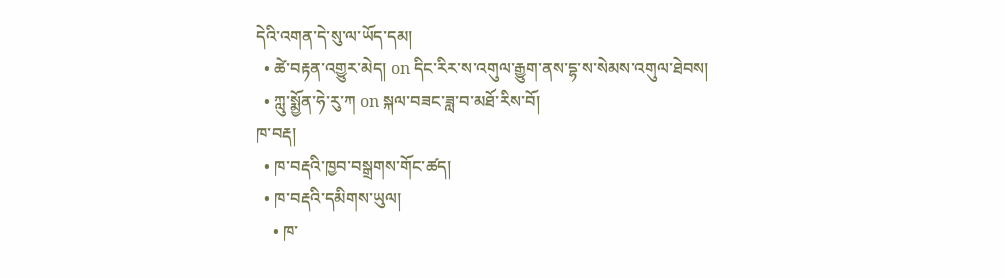དེའི་འགན་དེ་སུ་ལ་ཡོད་དམ།
  • ཚེ་བརྟན་འགྱུར་མེད། on དིང་རིར་ས་འགུལ་རྒྱུག་ནས་དྷ་ས་སེམས་འགུལ་ཐེབས།
  • ཀླུ་སྨྱོན་ཧེ་རུ་ཀ on སྐལ་བཟང་ཟླ་བ་མཐོ་རིས་བོ།
ཁ་བརྡ།
  • ཁ་བརྡའི་ཁྱབ་བསྒྲགས་གོང་ཚད།
  • ཁ་བརྡའི་དམིགས་ཡུལ།
    • ཁ་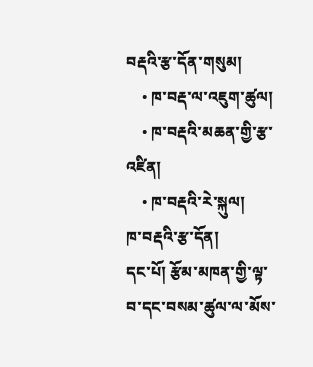བརྡའི་རྩ་དོན་གསུམ།
    • ཁ་བརྡ་ལ་འཇུག་ཚུལ།
    • ཁ་བརྡའི་མཆན་གྱི་རྩ་འཛིན།
    • ཁ་བརྡའི་རེ་སྐུལ།
ཁ་བརྡའི་རྩ་དོན།
དང་པོ། རྩོམ་མཁན་གྱི་ལྟ་བ་དང་བསམ་ཚུལ་ལ་མོས་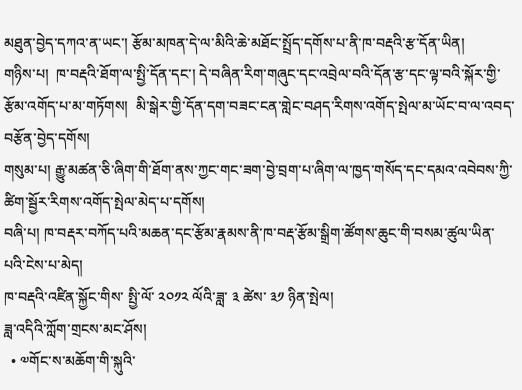མཐུན་བྱེད་དཀའ་ན་ཡང་། རྩོམ་མཁན་དེ་ལ་མིའི་ཆེ་མཐོང་སྤྲོད་དགོས་པ་ནི་ཁ་བརྡའི་རྩ་དོན་ཡིན།
གཉིས་པ།  ཁ་བརྡའི་ཐོག་ལ་སྤྱི་དོན་དང་། དེ་བཞིན་རིག་གཞུང་དང་འབྲེལ་བའི་དོན་རྩ་དང་ལྟ་བའི་སྐོར་གྱི་རྩོམ་འགོད་པ་མ་གཏོགས།  མི་སྒེར་གྱི་དོན་དག་བཟང་ངན་གླེང་བཤད་རིགས་འགོད་སྤེལ་མ་ཡོང་བ་ལ་འབད་བརྩོན་བྱེད་དགོས།
གསུམ་པ། རྒྱུ་མཚན་ཅི་ཞིག་གི་ཐོག་ནས་ཀྱང་གང་ཟག་བྱེ་བྲག་པ་ཞིག་ལ་ཁྱད་གསོད་དང་དམའ་འབེབས་ཀྱི་ཚིག་སྦྱོར་རིགས་འགོད་སྤེལ་མེད་པ་དགོས།
བཞི་པ། ཁ་བརྡར་བཀོད་པའི་མཆན་དང་རྩོམ་རྣམས་ནི་ཁ་བརྡ་རྩོམ་སྒྲིག་ཚོགས་ཆུང་གི་བསམ་ཚུལ་ཡིན་པའི་ངེས་པ་མེད།
ཁ་བརྡའི་འཛིན་སྐྱོང་གིས་ སྤྱི་ལོ་ ༢༠༡༢ ལོའི་ཟླ་ ༣ ཚེས་ ༣༡ ཉིན་སྤེལ།
ཟླ་འདིའི་ཀློག་གྲངས་མང་ཤོས།
  • ༧གོང་ས་མཆོག་གི་སྐུའི་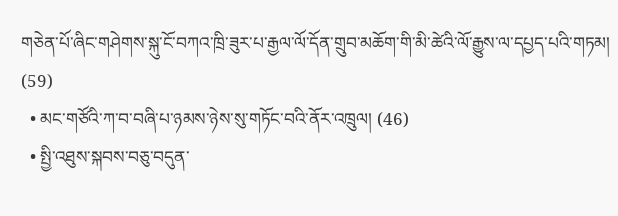གཅེན་པོ་ཞིང་གཤེགས་སྐུ་ངོ་བཀའ་ཁྲི་ཟུར་པ་རྒྱལ་ལོ་དོན་གྲུབ་མཆོག་གི་མི་ཚེའི་ལོ་རྒྱུས་ལ་དཔྱད་པའི་གཏམ།   (59)
  • མང་གཙོའི་ཀ་བ་བཞི་པ་ཉམས་ཉེས་སུ་གཏོང་བའི་ནོར་འཁྲུལ། (46)
  • སྤྱི་འཐུས་སྐབས་བཅུ་བདུན་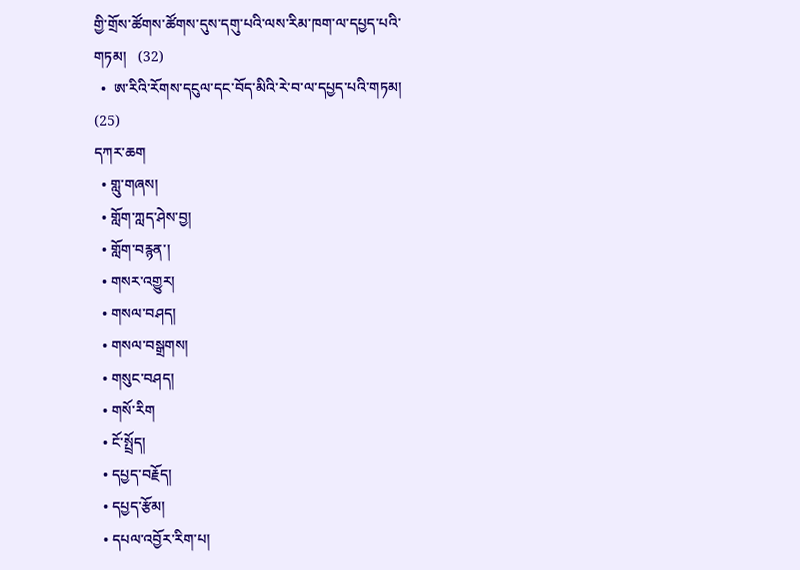གྱི་གྲོས་ཚོགས་ཚོགས་དུས་དགུ་པའི་ལས་རིམ་ཁག་ལ་དཔྱད་པའི་གཏམ།   (32)
  •  ཨ་རིའི་རོགས་དངུལ་དང་བོད་མིའི་རེ་བ་ལ་དཔྱད་པའི་གཏམ། (25)
དཀར་ཆག
  • གླུ་གཞས།
  • གློག་ཀླད་ཤེས་བྱ།
  • གློག་བརྙན་།
  • གསར་འགྱུར།
  • གསལ་བཤད།
  • གསལ་བསྒྲགས།
  • གསུང་བཤད།
  • གསོ་རིག
  • ངོ་སྤྲོད།
  • དཔྱད་བརྗོད།
  • དཔྱད་རྩོམ།
  • དཔལ་འབྱོར་རིག་པ།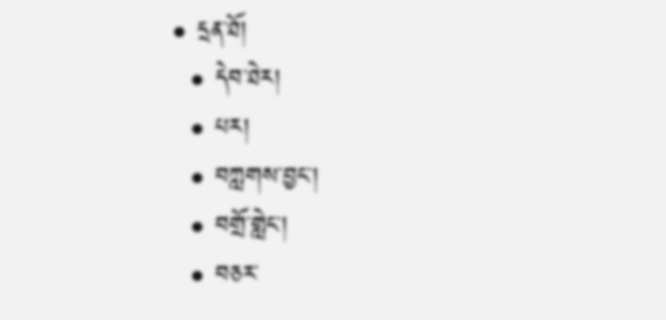• དྲན་ཐོ།
  • དེབ་ཐེར།
  • པར།
  • བཀླགས་བྱང་།
  • བགྲོ་གླེང་།
  • བཅར་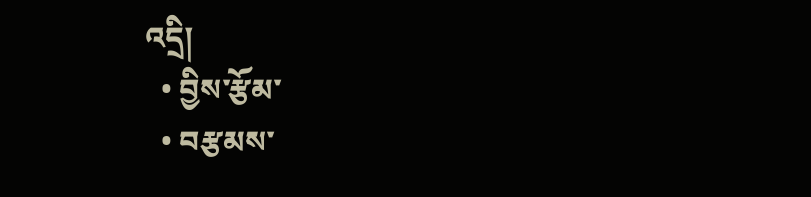འདྲི།
  • བྱིས་རྩོམ་
  • བརྩམས་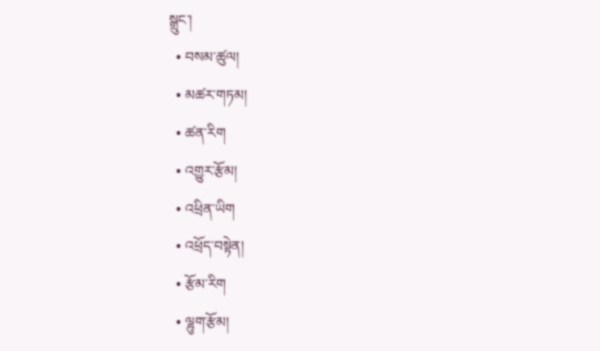སྒྲུང་།
  • བསམ་ཚུལ།
  • མཚར་གཏམ།
  • ཚན་རིག
  • འགྱུར་རྩོམ།
  • འཕྲིན་ཡིག
  • འཕྲོད་བསྟེན།
  • རྩོམ་རིག
  • ལྷུག་རྩོམ།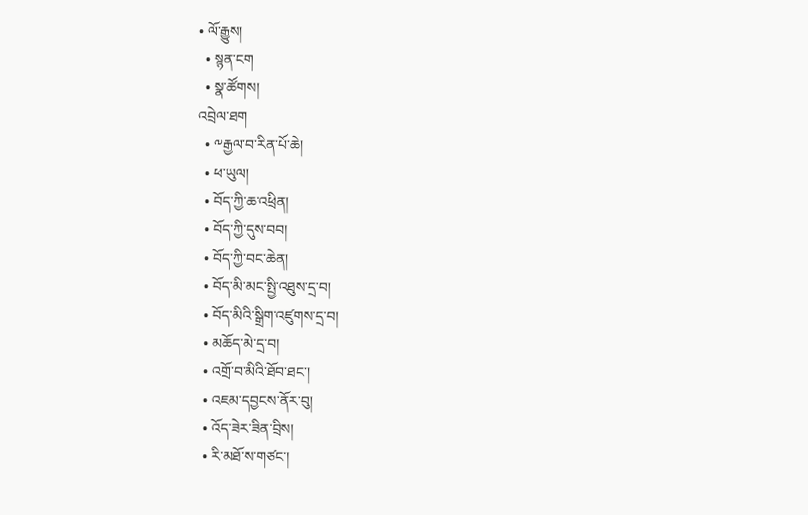• ལོ་རྒྱུས།
  • སྙན་ངག
  • སྣ་ཚོགས།
འབྲེལ་ཐག
  • ༸རྒྱལ་བ་རིན་པོ་ཆེ།
  • ཕ་ཡུལ།
  • བོད་ཀྱི་ཆ་འཕྲིན།
  • བོད་ཀྱི་དུས་བབ།
  • བོད་ཀྱི་བང་ཆེན།
  • བོད་མི་མང་སྤྱི་འཐུས་དྲ་བ།
  • བོད་མིའི་སྒྲིག་འཛུགས་དྲ་བ།
  • མཆོད་མེ་དྲ་བ།
  • འགྲོ་བ་མིའི་ཐོབ་ཐང་།
  • འཇམ་དབྱངས་ནོར་བུ།
  • འོད་ཟེར་ཟིན་བྲིས།
  • རི་མཐོ་ས་གཙང་།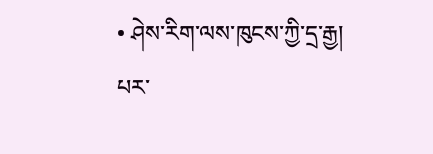• ཤེས་རིག་ལས་ཁུངས་ཀྱི་དྲ་རྒྱ།
པར་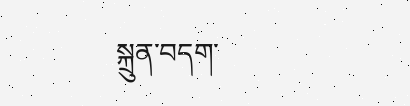སྐྲུན་བདག་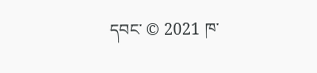དབང་ © 2021 ཁ་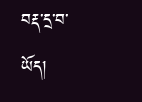བརྡ་དྲ་བ་ཡོད།